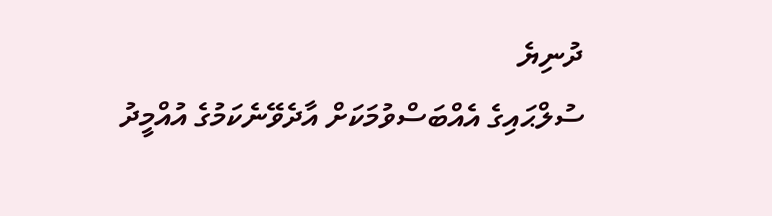ދުނިޔެ
ސުލްޙައިގެ އެއްބަސްވުމަކަށް އާދެވޭނެކަމުގެ އުއްމީދު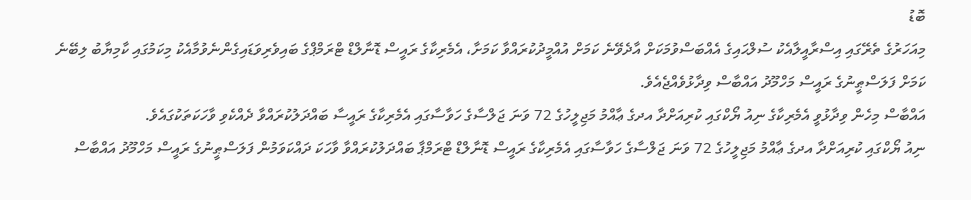ބޮޑު
މިއަހަރުގެ ތެރޭގައި އިސްރާއީލާއެކު ސުލްޙައިގެ އެއްބަސްވުމަކަށް އާދެވޭނެ ކަމަށް އުއްމީދުކުރައްވާ ކަމަށާ، އެމެރިކާގެ ރައީސް ޑޮނާލްޑް ޓްރަމްޕްގެ ބައިވެރިވަޑައިގެންނެވުމާއެކު މިކަމުގައި ކާމިޔާބު ލިބޭނެ ކަމަށް ފަލަސްޠީނުގެ ރައީސް މަހްމޫދު އައްބާސް ވިދާޅުވެއްޖެއެވެ.
އައްބާސް މިހެން ވިދާޅުވީ އެމެރިކާގެ ނިއު ޔޯކްގައި ކުރިއަށްދާ އދގެ ޢާއްމު މަޖިލީހުގެ 72 ވަނަ ޖަލްސާގެ ހަވާސާގައި އެމެރިކާގެ ރައީސާ ބައްދަލުކުރައްވާ ދެއްކެވި ވާހަކަތަކުގައެވެ.
ނިއު ޔޯކްގައި ކުރިއަށްދާ އދގެ ޢާއްމު މަޖިލީހުގެ 72 ވަނަ ޖަލްސާގެ ހަވާސާގައި އެމެރިކާގެ ރައީސް ޑޮނާލްޑް ޓްރަމްޕާ ބައްދަލުކުރައްވާ ވާހަކަ ދައްކަވަމުން ފަލަސްޠީނުގެ ރައީސް މަހްމޫދު އައްބާސް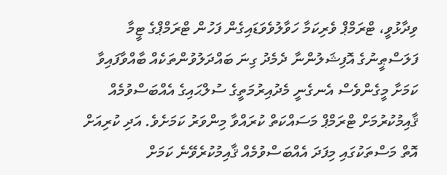ވިދާޅުވީ، ޓްރަމްޕް ވެރިކަމާ ހަވާލުވެވަޑައިގެން ފަހުން ޓްރަމްޕްގެ ޓީމާ ފަލަސްޠީނުގެ އޮފިޝަލުންނާ ދެމެދު ގިނަ ބައްދަލުވުންތަކެއް ބާއްވާފައިވާ ކަމަށާ މީގެންވެސް އެނގެނީ މެދުއިރުމަތީގެ ސުލްޙައިގެ އެއްބަސްވުމެއް ޤާއިމުކުރުމަށް ޓްރަމްޕް މަސައްކަތް ކުރައްވާ މިންވަރު ކަމަށެވެ. އަދި ކުރިއަށް އޮތް މަސްތަކުގައި މިފަދަ އެއްބަސްވުމެއް ޤާއިމުކުރެވޭނެ ކަމަށް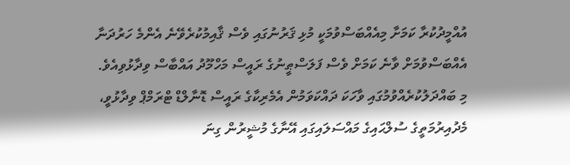އުއްމީދުކުރާ ކަމަށާ މިއެއްބަސްވުމަކީ މުޅި ޤަރުނުގައި ވެސް ޤާއިމުކުރެވޭނެ އެންމެ ހަރުދަނާ އެއްބަސްވުމަށް ވާނެ ކަމަށް ވެސް ފަލަސްޠީނުގެ ރައީސް މަހްމޫދު އައްބާސް ވިދާޅުވިއެވެ.
މި ބައްދަލުކުރެއްވުމުގައި ވާހަކަ ދައްކަވަމުން އެމެރިކާގެ ރައީސް ޑޮނާލްޑް ޓްރަމްޕް ވިދާޅުވީ، މެދުއިރުމަތީގެ ސުލްޙައިގެ މައްސަލައިގައި އޭނާގެ މުޝީރުން ގިނަ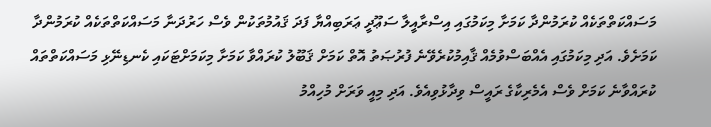މަސައްކަތްތަކެއް ކުރަމުންދާ ކަމަށާ މިކަމުގައި އިސްރާއީލާ ސަޢޫދީ ޢަރަބިއްޔާ ފަދަ ޤައުމުތަކުން ވެސް ހަރުދަނާ މަސައްކަތްތަކެއް ކުރަމުންދާ ކަމަށެވެ. އަދި މިކަމުގައި އެއްބަސްވުމެއް ޤާއިމުކުރެވޭނެ ފުރުޞަތު އޮތް ކަމަށް ޤަބޫލު ކުރައްވާ ކަމަށާ މިކަމަށްޓަކައި ކެނޑިނޭޅި މަސައްކަތްތައް ކުރައްވާނެ ކަމަށް ވެސް އެމެރިކާގެ ރައީސް ވިދާޅުވިއެވެ. އަދި މިއީ ވަރަށް މުހިއްމު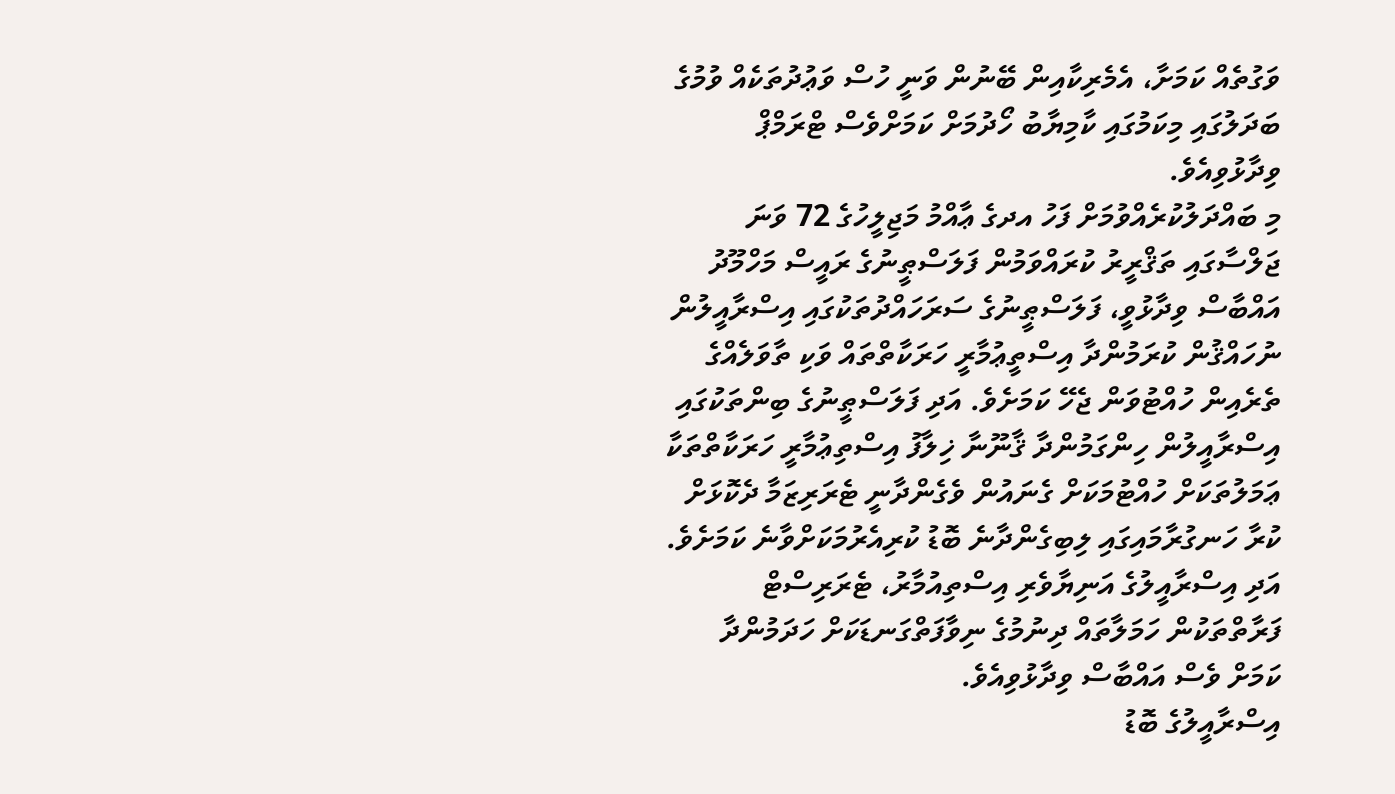ވަގުތެއް ކަމަށާ، އެމެރިކާއިން ބޭނުން ވަނީ ހުސް ވަޢުދުތަކެއް ވުމުގެ ބަދަލުގައި މިކަމުގައި ކާމިޔާބު ހޯދުމަށް ކަމަށްވެސް ޓްރަމްޕް ވިދާޅުވިއެވެ.
މި ބައްދަލުކުރެއްވުމަށް ފަހު އދގެ ޢާއްމު މަޖިލީހުގެ 72 ވަނަ ޖަލްސާގައި ތަޤްރީރު ކުރައްވަމުން ފަލަސްޠީނުގެ ރައީސް މަހްމޫދު އައްބާސް ވިދާޅުވީ، ފަލަސްޠީނުގެ ސަރަހައްދުތަކުގައި އިސްރާއީލުން ނުހައްޤުން ކުރަމުންދާ އިސްތީޢުމާރީ ހަރަކާތްތައް ވަކި ތާވަލެއްގެ ތެރެއިން ހުއްޓުވަން ޖެހޭ ކަމަށެވެ. އަދި ފަލަސްޠީނުގެ ބިންތަކުގައި އިސްރާއީލުން ހިންގަމުންދާ ޤާނޫނާ ޚިލާފު އިސްތިޢުމާރީ ހަރަކާތްތަކާ ޢަމަލުތަކަށް ހުއްޓުމަކަށް ގެނައުން ވެގެންދާނީ ޓެރަރިޒަމާ ދެކޮޅަށް ކުރާ ހަނގުރާމައިގައި ލިބިގެންދާނެ ބޮޑު ކުރިއެރުމަކަށްވާނެ ކަމަށެވެ. އަދި އިސްރާއީލުގެ އަނިޔާވެރި އިސްތިއުމާރު، ޓެރަރިސްޓް ފަރާތްތަކުން ހަމަލާތައް ދިނުމުގެ ނިވާފަތްގަނޑަކަށް ހަދަމުންދާ ކަމަށް ވެސް އައްބާސް ވިދާޅުވިއެވެ.
އިސްރާއީލުގެ ބޮޑު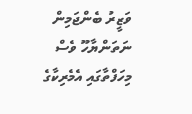ވަޒީރު ބެންޖަމިން ނަތަންޔާހޫ ވެސް މިހަފްތާގައި އެމެރިކާގެ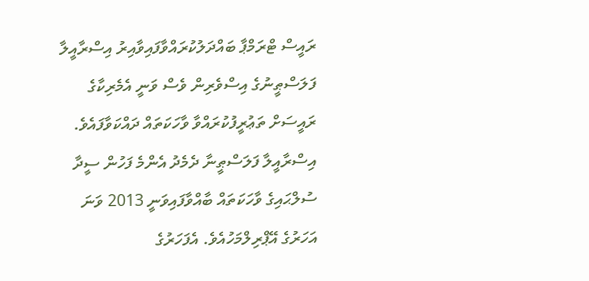ރައީސް ޓްރަމްޕާ ބައްދަލުކުރައްވާފައިވާއިރު އިސްރާއީލާ ފަލަސްޠީނުގެ އިސްވެރިން ވެސް ވަނީ އެމެރިކާގެ ރައީސަށް ތަޢުރީފުކުރައްވާ ވާހަކަތައް ދައްކަވާފައެވެ.
އިސްރާއީލާ ފަލަސްޠީނާ ދެމެދު އެންމެ ފަހުން ސީދާ ސުލްޙައިގެ ވާހަކަތައް ބާއްވާފައިވަނީ 2013 ވަނަ އަހަރުގެ އޭޕްރިލްމަހުއެވެ. އެފަހަރުގެ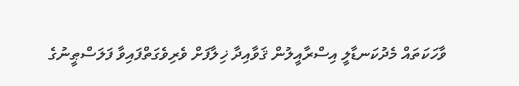ވާހަކަތައް މެދުކަނޑާލީ އިސްރާއީލުން ޤަވާއިދާ ޚިލާފަށް ވެރިވެގަތްފައިވާ ފަލަސްޠީނުގެ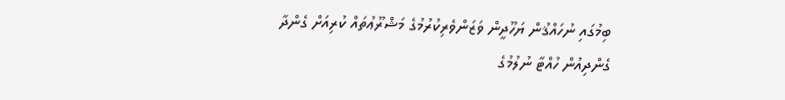ބިމުގައި ނުހައްޤުން ޔަހޫދީން ވަޒަންވެރިކުރުމުގެ މަޝްރޫޢުތައް ކުރިއަށް ގެންދާ ގެންދިއުން ހުއްޓާ ނުލުމުގެ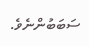ސަބަބުންނެވެ.